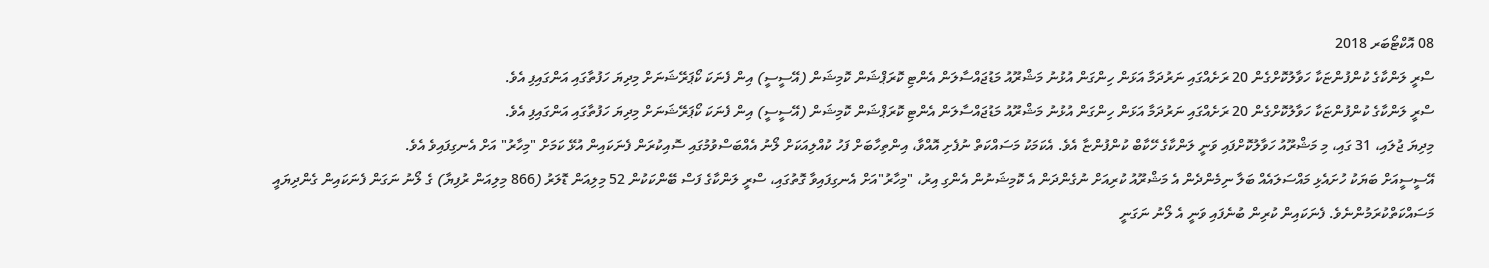08 އޮކްޓޯބަރ 2018
ސްރީ ލަންކާގެ ކުންފުންޏަކާ ހަވާލުކޮށްގެން 20 ރަށެއްގައި ނަރުދަމާ އަޅަން ހިންގަން އުޅުނު މަޝްރޫއު މަޑުޖައްސާލަން އެންޓި ކޮރަޕްޝަން ކޮމިޝަން (އޭސީސީ) އިން ފެނަކަ ކޯޕަރޭޝަނަށް މިދިޔަ ހަފުތާގައި އަންގައިފި އެވެ.
ސްރީ ލަންކާގެ ކުންފުންޏަކާ ހަވާލުކޮށްގެން 20 ރަށެއްގައި ނަރުދަމާ އަޅަން ހިންގަން އުޅުނު މަޝްރޫއު މަޑުޖައްސާލަން އެންޓި ކޮރަޕްޝަން ކޮމިޝަން (އޭސީސީ) އިން ފެނަކަ ކޯޕަރޭޝަނަށް މިދިޔަ ހަފުތާގައި އަންގައިފި އެވެ.
މިދިޔަ ޖުލައި، 31 ގައި، މި މަޝްރޫއު ހަވާލުކޮށްފައި ވަނީ ލަންކާގެ ހޭކާބް ކުންފުންޏާ އެވެ. އެކަމަކު މަސައްކަތް ނުފެށި އޮއްވާ، އިންތިހާބަށް ފަހު ކުއްލިއަކަށް ލޯނު އެއްބަސްވުމުގައި ސޮއިކުރަން ފެނަކައިން އުޅޭ ކަމަށް "މިހާރު" އަށް އެނގިފައިވެ އެވެ.
އޭސީސީއަށް ބަޔަކު ހުށައެޅި މައްސަލައެއް ބަލާ ނިމެންދެން އެ މަޝްރޫއު ކުރިއަށް ނުގެންދަން އެ ކޮމިޝަނުން އެންގި އިރު، "މިހާރު"އަށް އެނގިފައިވާ ގޮތުގައި، ސްރީ ލަންކާގެ ފަސް ބޭންކަކުން 52 މިލިއަން ޑޮލަރު (866 މިލިއަން ރުފިޔާ) ގެ ލޯނު ނަގަން ފެނަކައިން ގެންދިޔައީ މަސައްކަތްކުރަމުންނެވެ. ފެނަކައިން ކުރިން ބުނެފައި ވަނީ އެ ލޯނު ނަގަނީ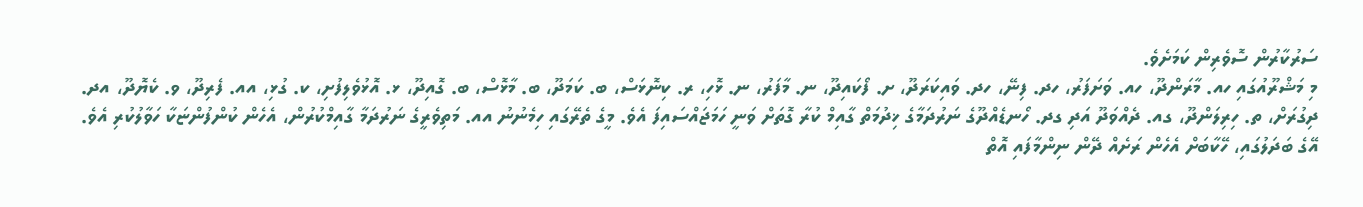ސަރުކާރުން ސޮވެރިން ކަމަށެވެ.
މި މަޝްރޫއުގައި ހއ. މާރަންދޫ، ހއ. ވަށަފަރު، ހދ. ފިނޭ، ހދ. ވައިކަރަދޫ، ށ. ފޯކައިދޫ، ނ. މާފަރު، ނ. ޅޮހި، ރ. ކިނޮޅަސް، ބ. ކަމަދޫ، ބ. މާޅޮސް، ބ. ގޮއިދޫ، ޅ. އޮޅުވެލިފުށި، ކ. ގުޅި، އއ. ފެރިދޫ، ވ. ކެޔޮދޫ، އދ. ދިގުރަށް، ތ. ހިރިލަންދޫ، ގއ. ދެއްވަދޫ އަދި ގދ. ހޯނޑެއްދޫގެ ނަރުދަމާގެ ޚިދުމަތް ގާއިމް ކުރާ ގޮތަށް ވަނީ ހަމަޖައްސައިފަ އެވެ. މީގެ ތެރޭގައި ހިމެނުނު އއ. މަތިވެރީގެ ނަރުދަމާ ގާއިމްކުރުން، އެހެން ކުންފުންޏަކާ ހަވާލުކުރި އެވެ. އޭގެ ބަދަލުގައި، ހޭކާބަށް އެހެން ރަށެއް ދޭން ނިންމާފައި އޮތް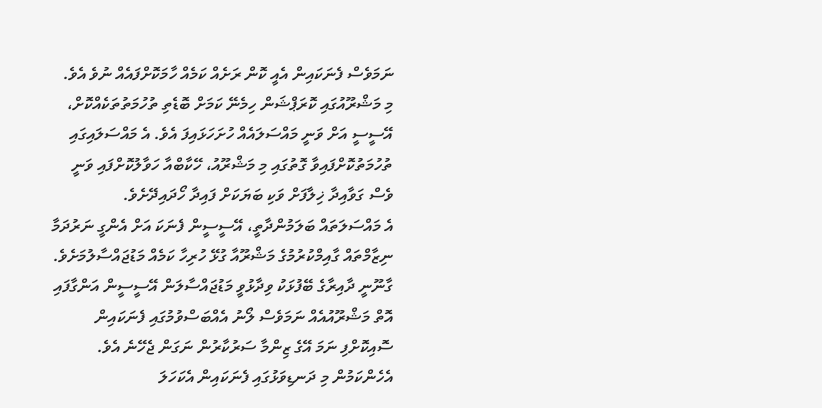ނަމަވެސް ފެނަކައިން އެއީ ކޮން ރަށެއް ކަމެއް ހާމަކޮށްފައެއް ނުވެ އެވެ.
މި މަޝްރޫއުގައި ކޮރަޕްޝަން ހިމެނޭ ކަމަށް ބޮޑެތި ތުހުމަތުތަކެއްކޮށް، އޭސީސީ އަށް ވަނީ މައްސަލައެއް ހުށަހަޅައިފަ އެވެ. އެ މައްސަލައިގައި ތުހުމަތުކޮށްފައިވާ ގޮތުގައި މި މަޝްރޫއު، ހޭކާބްއާ ހަވާލުކޮށްފައި ވަނީ ވެސް ގަވާއިދާ ޚިލާފަށް ވަކި ބަޔަކަށް ފައިދާ ހޯދައިދޭށެވެ.
އެ މައްސަލަތައް ބަލަމުންދާތީ، އޭސީސީން ފެނަކަ އަށް އެންގީ ނަރުދަމާ ނިޒާމްތައް ގާއިމްކުރުމުގެ މަޝްރޫއާ ގުޅޭ ހުރިހާ ކަމެއް މަޑުޖައްސާލުމަށެވެ.
ގާނޫނީ ދާއިރާގެ ބޭފުޅަކު ވިދާޅުވީ މަޑުޖައްސާލަން އޭސީސީން އަންގާފައި އޮތް މަޝްރޫއުއެއް ނަމަވެސް ލޯނު އެއްބަސްވުމުގައި ފެނަކައިން ސޮއިކޮށްފި ނަމަ އޭގެ ޒިންމާ ސަރުކާރުން ނަގަން ޖެހޭނެ އެވެ. އެހެންކަމުން މި ދަނޑިވަޅުގައި ފެނަކައިން އެކަހަލަ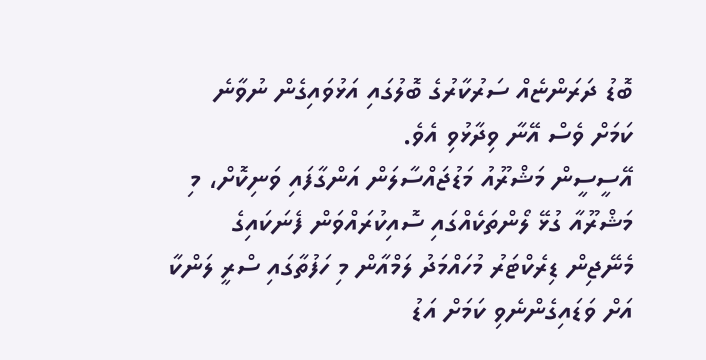ބޮޑު ދަރަންޏެއް ސަރުކާރުގެ ބޮލުގައި އަޅުވައިގެން ނުވާނެ ކަމަށް ވެސް އޭނާ ވިދާޅުވި އެވެ.
އޭސީސީން މަޝްރޫއު މަޑުޖައްސާލަން އަންގާފައި ވަނިކޮށް، މި މަޝްރޫއާ ގުޅޭ ލޯންތަކެއްގައި ސޮއިކުރައްވަން ފެނަކައިގެ މެނޭޖިން ޑިރެކްޓަރު މުހައްމަދު ލަމްއާން މި ހަފުތާގައި ސްރީ ލަންކާ އަށް ވަޑައިގެންނެވި ކަމަށް އަޑު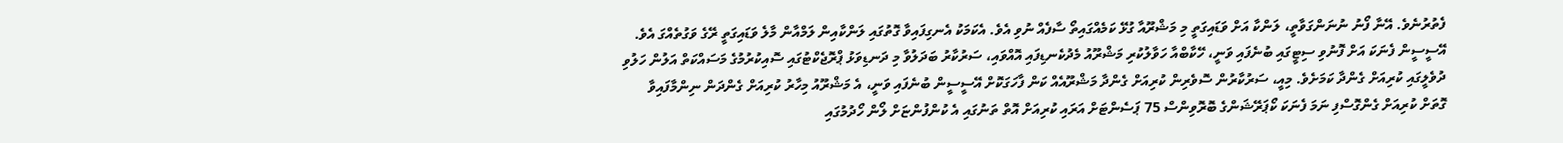ފެތުރުނެވެ. އޭނާ ފޯނު ނުނަންގަވާތީ، ލަންކާ އަށް ވަޑައިގަތީ މި މަޝްރޫއާ ގުޅޭ ކަމެއްގައިތޯ ސާފެއް ނުވި އެވެ. އެކަމަކު އެނގިފައިވާ ގޮތުގައި ލަންކާއިން ލަމްއާން މާލެ ވަޑައިގަތީ ރޭގެ ވަގުތެއްގަ އެވެ.
އޭސީސީން ފެނަކަ އަށް ފޮނުވި ސިޓީގައި ބުނެފައި ވަނީ، ހޭކާބްއާ ހަވާލުކުރި މަޝްރޫއު މެދުކެނޑިފައި އޮއްވައި، ސަރުކާރު ބަދަލުވާ މި ދަނޑިވަޅު ޕްރޮޖެކްޓުގައި ސޮއިކުރުމުގެ މަސައްކަތް އަލުން ހަލުވި ދުވެލީގައި ކުރިއަށް ގެންދާ ކަމަށެވެ. މިއީ، ސަރުކާރުން ސޮވެރިން ކުރިއަށް ގެންދާ މަޝްރޫއެއް ކަން ފާހަގަކޮށް އޭސީސީން ބުނެފައި ވަނީ، އެ މަޝްރޫއު މިހާރު ކުރިއަށް ގެންދަން ނިންމާފައިވާ ގޮތަށް ކުރިއަށް ގެންގޮސްފި ނަމަ ފެނަކަ ކޯޕަރޭޝަންގެ ބޮރޮވިންސް 75 ޕަސެންޓަށް އަރައި ކުރިއަށް އޮތް ތަނުގައި އެ ކުންފުންޏަށް ލޯން ހޯދުމުގައި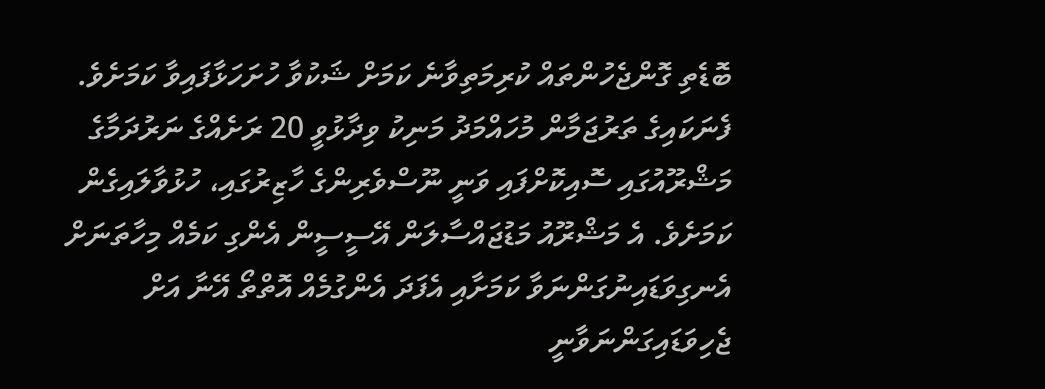ބޮޑެތި ގޮންޖެހުންތައް ކުރިމަތިވާނެ ކަމަށް ޝަކުވާ ހުށަހަޅާފައިވާ ކަމަށެވެ.
ފެނަކައިގެ ތަރުޖަމާން މުހައްމަދު މަނިކު ވިދާޅުވީ 20 ރަށެއްގެ ނަރުދަމާގެ މަޝްރޫއުގައި ސޮއިކޮށްފައި ވަނީ ނޫސްވެރިންގެ ހާޒިރުގައި، ހުޅުވާލައިގެން ކަމަށެވެ. އެ މަޝްރޫއު މަޑުޖައްސާލަން އޭސީސީން އެންގި ކަމެއް މިހާތަނަށް އެނގިވަޑައިނުގަންނަވާ ކަމަށާއި އެފަދަ އެންގުމެއް އޮތްތޯ އޭނާ އަށް ޖެހިވަޑައިގަންނަވާނީ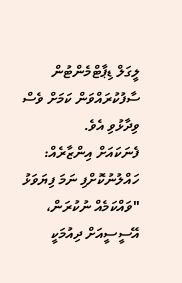ލީގަލް ޑިޕާޓްމެންޓުން ސާފުކުރައްވަން ކަމަށް ވެސް ވިދާޅުވި އެވެ.
ފެނަކައަށް އިންޒާރެއް: ހައްލުނުކޮށްފި ނަމަ ފިޔަވަޅު
"ވައްކަމެއް ނުކުރަން، އޭސީސީއަށް ދިއުމަކީ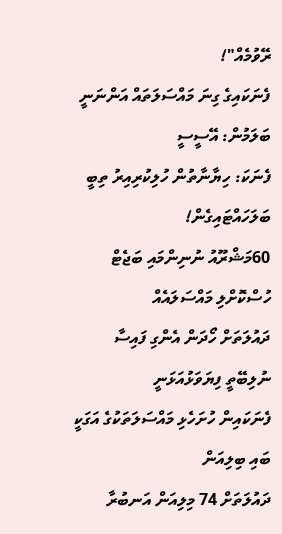ރޭވުމެއް"!
ފެނަކައިގެ ގިނަ މައްސަލަތައް އަންނަނީ ބަލަމުން: އޭސީސީ
ފެނަކަ: ހިޔާނާތުން ހުލިކުރިއިރު ތިބީ ބަލަހައްޓައިގެން!
60މަޝްރޫއު ނުނިންމައި ބަޖެޓް ހުސްކޮށްލި މައްސަލައެއް
ދައުލަތަށް ހޯދަން އެންގި ފައިސާ ނުލިބޭތީ ފިޔަވަޅުއަޅަނީ
ފެނަކައިން ހުށަހެޅި މައްސަލަތަކުގެ އަގަކީ ބައި ބިލިއަން
ދައުލަތަށް 74 މިލިއަން އަނބުރާ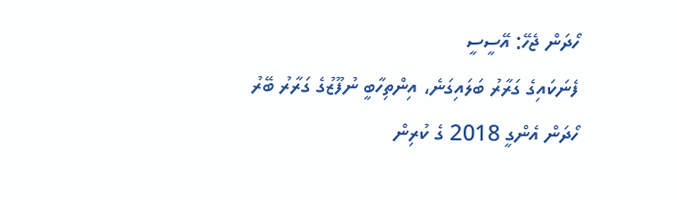ހޯދަން ޖެހޭ: އޭސީސީ
ފެނަކައިގެ ގަރާރު ބަލައިގަނެ، އިންތިހާބީ ނުފޫޒުގެ ގަރާރު ބޭރު
ހޯދަން އެންގީ 2018 ގެ ކުރިން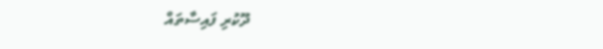ދޫކުރި ފައިސާތައް